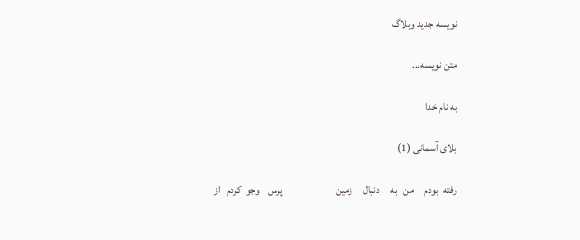نویسه جدید وبلاگ

متن نویسه...

به نام خدا

بلای آسمانی (1)

رفته  بودم     من   به     دنبال     زمين                         پرس    وجو  كردم   از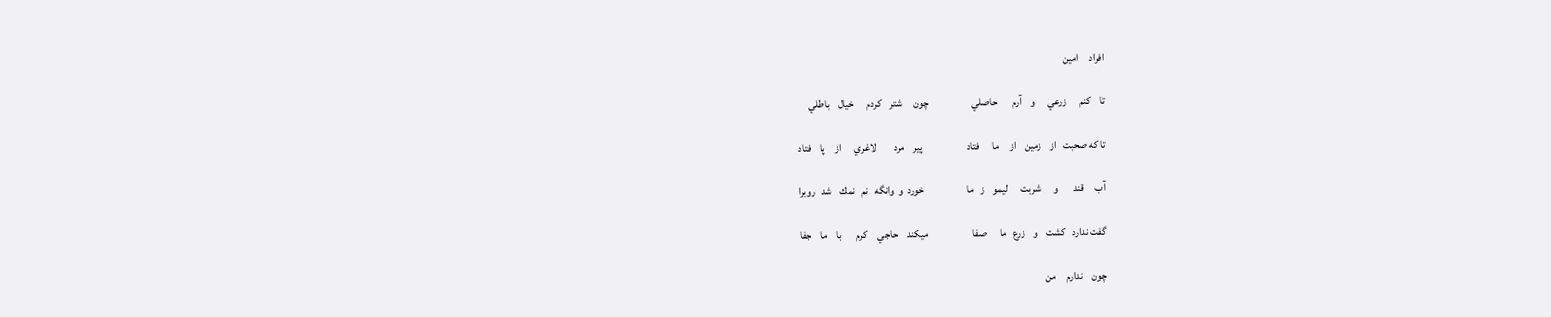افراد     امين

تا    كنم      زرعي      و    آرم       حاصلي                    چون     شتر    كردم      خيال    باطلي

تا كه صحبت   از    زمين    از     ما      فتاد                     پير    مرد        لاغري      از     پا    فتاد

آب     قند       و      شربت      ليمو    ز   ما                    خورد  و  وانگه   نم   نمك    شد   روبرا

گفت ندارد   كشت    و    زرع   ما      صفا                     ميكند    حاجي     كرم       با    ما    جفا

چون    ندارم     من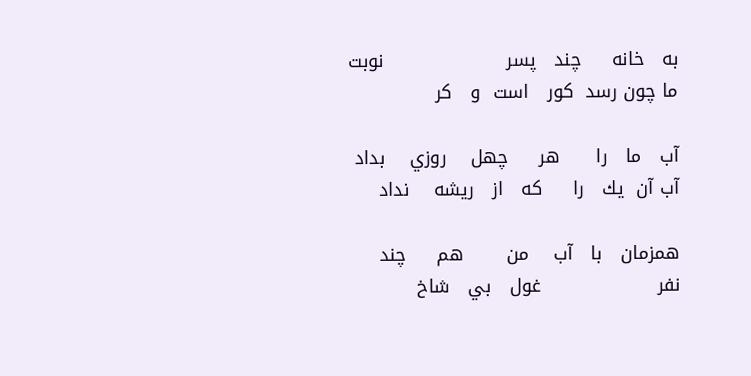به   خانه     چند   پسر                    نوبت ما چون رسد  كور   است  و   كر

آب   ما   را      هر     چهل    روزي    بداد                      آب آن  يك   را     كه   از   ريشه    نداد

همزمان   با   آب    من       هم     چند    نفر                   غول   بي   شاخ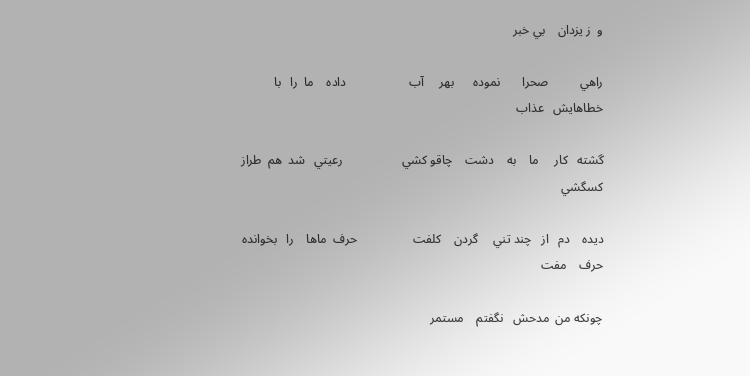و  ز يزدان    بي خبر

راهي          صحرا       نموده      بهر     آب                    داده    ما  را   با     خطاهايش   عذاب

گشته   كار     ما    به    دشت    چاقو كشي                   رعيتي   شد  هم  طراز   كسگشي

ديده    دم   از   چند تني     گردن    كلفت                  حرف  ماها    را   بخوانده    حرف    مفت

چونکه من  مدحش   نگفتم    مستمر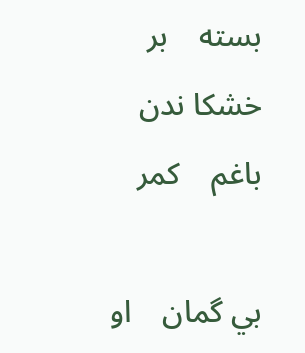بسته    بر   خشکا ندن    باغم    کمر

بي گمان    او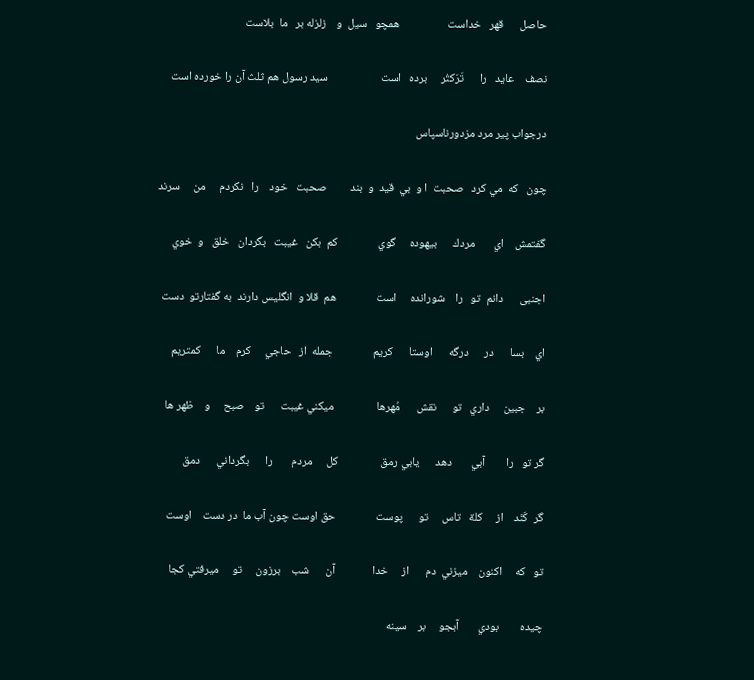حاصل      قهر   خداست                  همچو   سيل  و    زلزله بر   ما  بلاست

نصف    عايد   را      تَرَكتُر     برده   است                    سيد رسول هم ثلث آن را خورده است

درجواب پیر مرد مزدورناسپاس

چون   كه  مي كرد   صحبت  ا و  بي  قيد  و  بند         صحبت   خود    را   نكردم     من     سرند

گفتمش    اي       مردك      بيهوده     گوي               كم  بكن   غيبت   بگردان   خلق   و  خوي

اجنبی      دانم  تو   را    شورانده     است               هم  قلا و  انگلیس دارند  به گفتارتو  دست

اي    بسا      در      درگه      اوستا      كريم               جمله  از   حاجي     كرم    ما      كمتريم

بر    جبين     داري   تو      نقش      مُهرها                ميكني غيبت      تو    صبح     و    ظهر ها

گر تو   را        آبي       دهد      يابي رمق                كل     مردم       را      بگرداني      دمق

گر  كَنَد    از     كلة   تاس     تو      پوست               حق اوست چون آب ما  در دست    اوست

تو   كه     اكنون    ميزني  دم      از     خدا              آن      شب    برزون     تو     ميرفتي كجا

چيده        بودي       آبجو     بر    سينه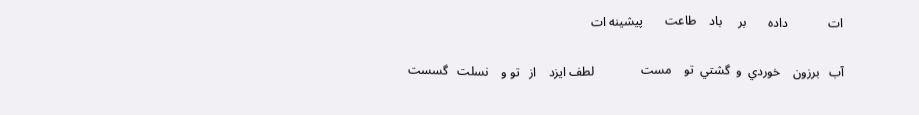ات             داده       بر     باد    طاعت       پيشينه ات

آب   برزون    خوردي  و  گشتي  تو    مست               لطف ايزد    از   تو و    نسلت   گسست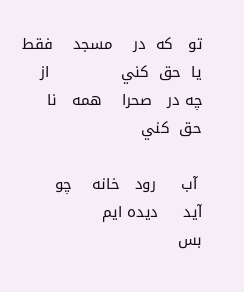تو   كه  در    مسجد    فقط    يا  حق  كني              از   چه در   صحرا    همه   نا حق  كني

 آب     رود   خانه    چو    آيد     ديده ايم                    بس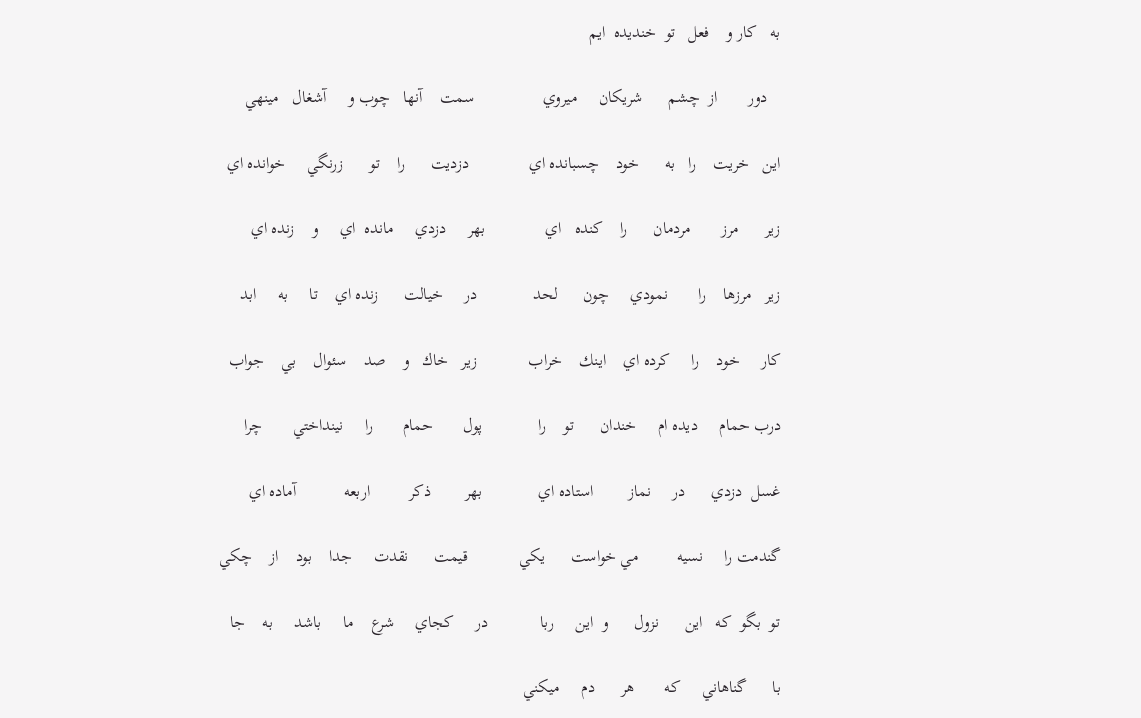به   كار و    فعل   تو  خنديده  ایم

   دور       از  چشم      شريكان     ميروي                سمت    آنها   چوب و     آشغال   مينهي

اين   خريت    را   به      خود    چسبانده اي              دزديت      را    تو      زرنگي     خوانده اي

زير      مرز       مردمان      را    كنده   اي              بهر     دزدي     مانده  اي     و    زنده اي

زير   مرزها    را       نمودي     چون      لحد             در     خيالت      زنده اي    تا     به     ابد

كار     خود    را     كرده اي    اينك    خراب            زير   خاك   و    صد    سئوال    بي    جواب

درب حمام     ديده ام     خندان      تو    را             پول       حمام       را     نينداختي       چرا

غسل  دزدي      در     نماز        استاده اي             بهر        ذكر         اربعه           آماده اي

گندمت را     نسيه         مي خواست      يكي            قيمت      نقدت     جدا    بود    از    چكي

تو  بگو  كه   اين      نزول      و  اين     ربا            در     كجاي     شرع    ما     باشد     به    جا

با      گناهاني     كه       هر      دم     ميكني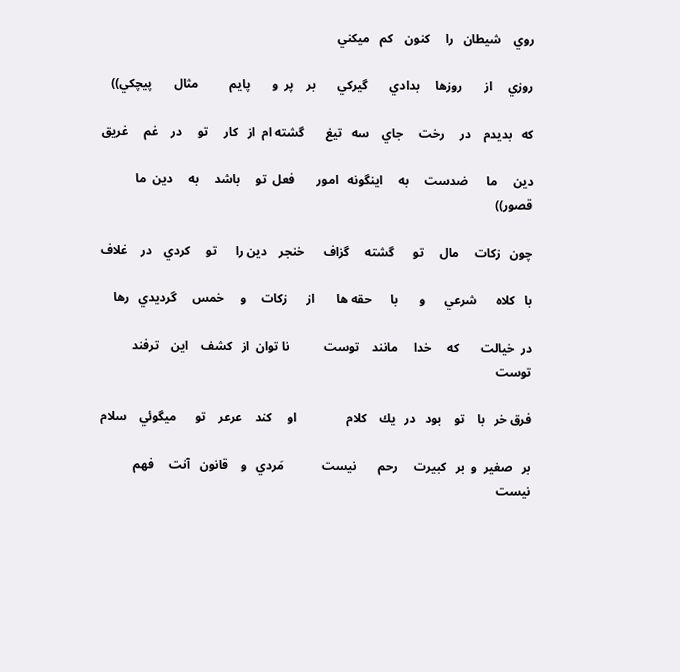روي    شيطان   را     كنون    كم   ميكني

روزي     از       روزها     بدادي       گيركي       بر    پر  و       پايم          مثال       پيچكي))

كه   بديدم    در     رخت     جاي    سه   تيغ       گشته ام  از   كار     تو     در    غم     غريق

دين     ما      ضدست     به     اينگونه   امور       فعل  تو     باشد     به     دين  ما    قصور))

چون   زكات     مال     تو      گشته     گزاف      خنجر    دين را      تو     كردي    در    غلاف

با   كلاه      شرعي      و       با      حقه ها       از      زكات     و     خمس     گرديدي   رها

در  خيالت       كه     خدا     مانند    توست           نا توان  از   كشف    اين    ترفند      توست

فرق خر   با    تو    بود   در   يك    كلام                او     كند    عرعر    تو      ميگوئي    سلام

بر   صغير  و  بر   كبيرت     رحم       نيست            مَردي   و    قانون   آنت     فهم     نيست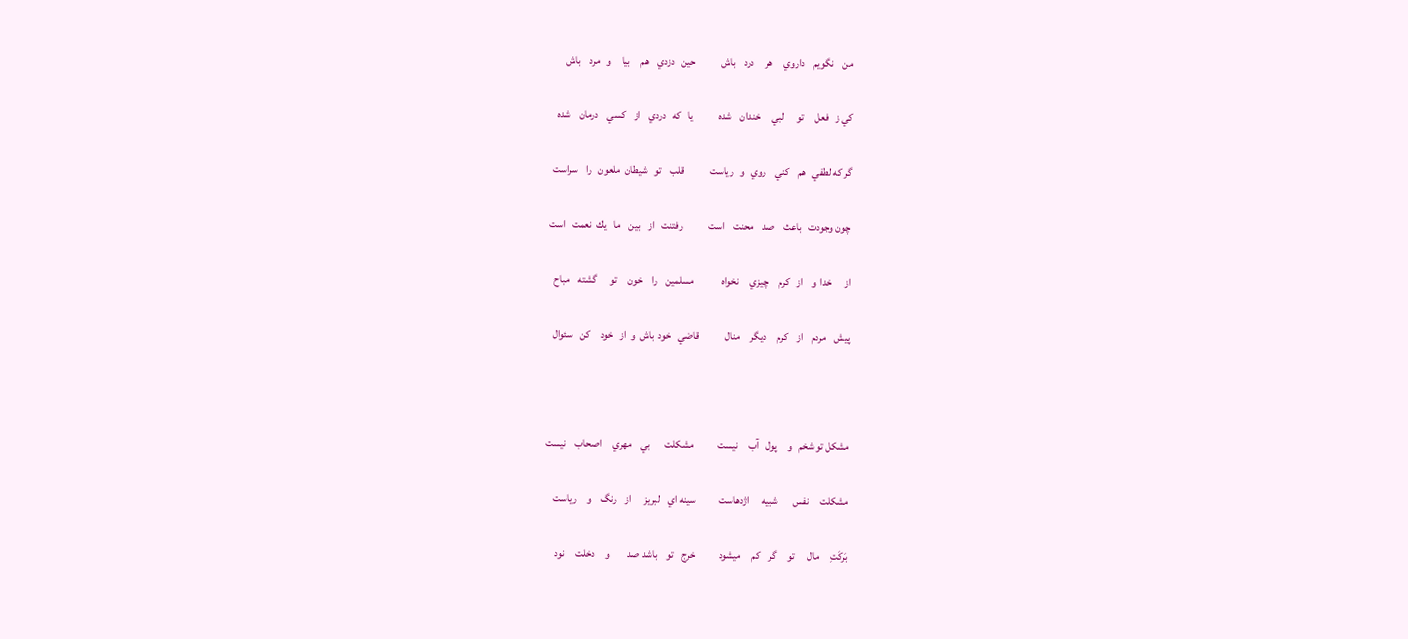من    نگويم    داروي     هر     درد    باش            حين   دزدي    هم     بيا     و   مرد    باش

كي ز   فعل     تو      لبي     خندان    شده            يا   كه   دردي    از    كسي    درمان    شده

گر كه لطفي   هم    كني    روي   و   رياست            قلب    تو   شيطان  ملعون   را    سراست

چون وجودت   باعث    صد    محنت    است            رفتنت   از    بين    ما   يك  نعمت   است

از      خدا  و    از   كرم     چيزي     نخواه             مسلمين    را    خون     تو      گشته    مباح

پيش    مردم    از    كرم     ديگر     منال            قاضي   خود  باش  و  از   خود     كن   سئوال



مشكل تو شخم   و     پول   آب     نيست           مشكلت       بي    مهري     اصحاب    نيست

مشكلت     نفس       شبيه      اژدهاست           سينه اي    لبريز      از    رنگ    و     رياست

بَركَتِ     مال      تو     گر    كم     ميشود           خرج    تو    باشد صد        و     دخلت     نود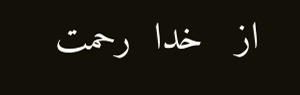از   خدا  رحمت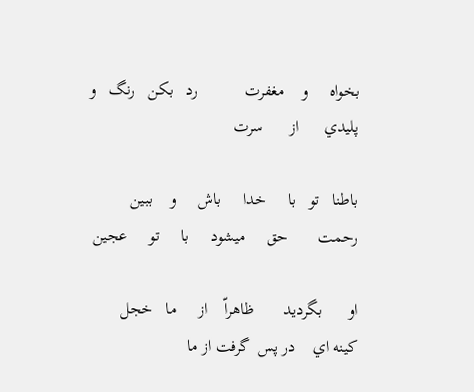بخواه     و    مغفرت           رد   بكن   رنگ   و     پليدي      از      سرت

باطنا   تو   با     خدا     باش     و    ببين           رحمت       حق     ميشود     با     تو     عجين

او      بگرديد       ظاهراّ    از     ما   خجل              كينه اي    در پس  گرفت از ما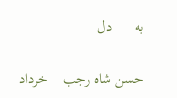به      دل

حسن شاه رجب    خرداد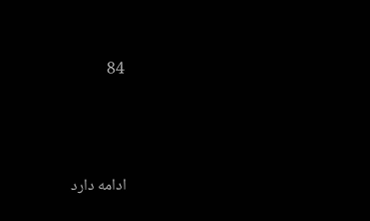84



ادامه دارد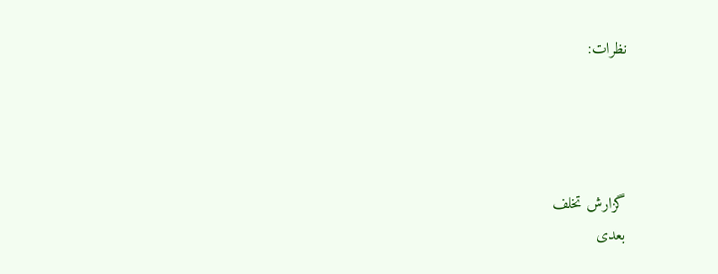نظرات:




گزارش تخلف
بعدی